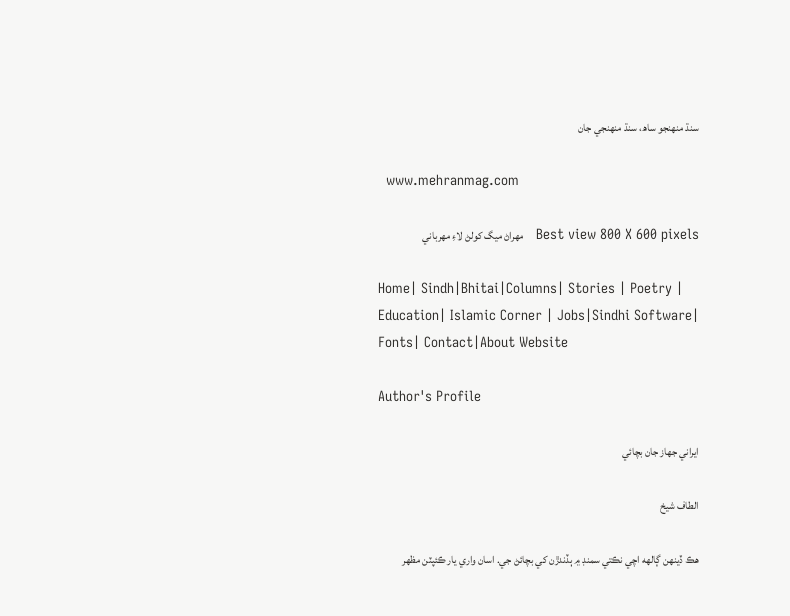سنڌ منهنجو ساھ، سنڌ منهنجي جان

  www.mehranmag.com

Best view 800 X 600 pixels   مهراڻ ميگ کولڻ لاءِ مهرباني

Home| Sindh|Bhitai|Columns| Stories | Poetry | Education| Islamic Corner | Jobs|Sindhi Software| Fonts| Contact|About Website

Author's Profile

ايراني جهاز جان بچائي

الطاف شيخ

هڪ ڏينهن ڳالهه اچي نڪتي سمنڊ ۾ ٻڏندڙن کي بچائڻ جي. اسان واري يار ڪئپٽن مظهر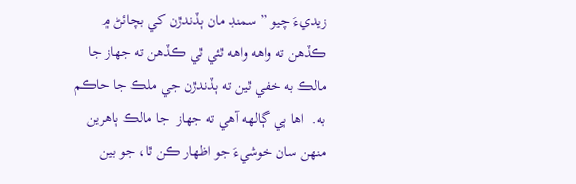زيديءَ چيو ” سمنڊ مان ٻڏندڙن کي بچائڻ ۾ ڪڏهن ته واهه واهه ٿئي ٿي ڪڏهن ته جهاز جا مالڪ به خفي ٿين ته ٻڏندڙن جي ملڪ جا حاڪم به.  اها ٻي ڳالهه آهي ته جهاز  جا مالڪ ٻاهرين منهن سان خوشيءَ جو اظهار ڪن ٿا، جو بين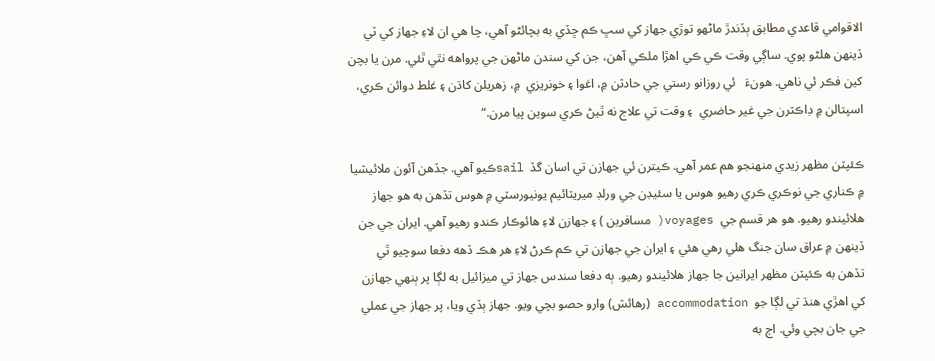الاقوامي قاعدي مطابق ٻڏندڙ ماڻهو توڙي جهاز کي سڀ ڪم ڇڏي به بچائڻو آهي، چا هي ان لاءِ جهاز کي ٽي ڏينهن هلڻو پوي. ساڳي وقت ڪي ڪي اهڙا ملڪي آهن، جن کي سندن ماڻهن جي پرواهه نٿي ٿئي. مرن يا بچن کين فڪر ئي ناهي. هونءَ   ئي روزانو رستي جي حادثن ۾، اغوا ۽ خونريزي  ۾، زهريلن کاڌن ۽ غلط دوائن ڪري، اسپتالن ۾ ڊاڪٽرن جي غير حاضري  ۽ وقت تي علاج نه ٿيڻ ڪري سوين پيا مرن.“

ڪئپٽن مظهر زيدي منهنجو هم عمر آهي. ڪيترن ئي جهازن تي اسان گڏ  sailڪيو آهي. جڏهن آئون ملائيشيا ۾ ڪناري جي نوڪري ڪري رهيو هوس يا سئيڊن جي ورلڊ ميريٽائيم يونيورسٽي ۾ هوس تڏهن به هو جهاز هلائيندو رهيو. هو هر قسم جي  voyages( مسافرين ) ۽ جهازن لاءِ هائوڪار ڪندو رهيو آهي. ايران جي جن ڏينهن ۾ عراق سان جنگ هلي رهي هئي ۽ ايران جي جهازن تي ڪم ڪرڻ لاءِ هر هڪ ڏهه دفعا سوچيو ٿي تڏهن به ڪئپٽن مظهر ايرانين جا جهاز هلائيندو رهيو. ٻه دفعا سندس جهاز تي ميزائيل به لڳا پر ٻنهي جهازن کي اهڙي هنڌ تي لڳا جو  accommodation (رهائش) وارو حصو بچي ويو. جهاز ٻڏي ويا، پر جهاز جي عملي جي جان بچي وئي. اڄ به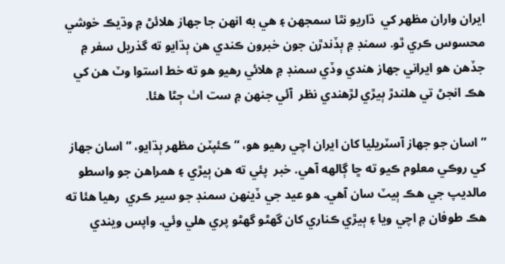ايران واران مظهر کي  ڌاريو نٿا سمجهن ۽ هي به انهن جا جهاز هلائڻ ۾ وڌيڪ خوشي محسوس ڪري ٿو. سمنڊ ۾ ٻڏندڙن جون خبرون ڪندي هن ٻڌايو ته گذريل سفر ۾ جڏهن هو ايراني جهاز هندي وڏي سمنڊ ۾ هلائي رهيو هو ته خط استوا وٽ هن کي هڪ انجڻ تي هلندڙ ٻيڙي لڙهندي نظر  آئي جنهن ۾ ست اٺ ڄڻا هئا.

” اسان جو جهاز آسٽريليا کان ايران اچي رهيو هو، “ ڪئپٽن مظهر ٻڌايو، ” اسان جهاز کي روڪي معلوم ڪيو ته ڇا ڳالهه آهي. خبر  پئي ته هن ٻيڙي ۽ همراهن جو واسطو مالديپ جي هڪ ٻيٽ سان آهي. هو عيد جي ڏينهن سمنڊ جو سير ڪري  رهيا هئا ته هڪ طوفان ۾ اچي ويا ۽ ٻيڙي ڪناري کان گهڻو گهڻو پري هلي وئي. واپس ويندي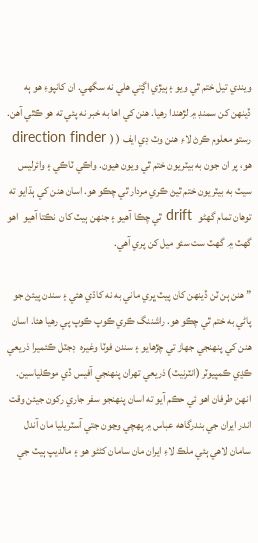ويندي تيل ختم ٿي ويو ۽ ٻيڙي اڳتي هلي نه سگهي. ان کانپوءِ هو ٻه ڏينهن کن سمنڊ ۾ لڙهندا رهيا. هنن کي اها به خبر نه پئي ته هو ڪٿي آهن. رستو معلوم ڪرڻ لاءِ هنن وٽ ڊي ايف ( (  direction finder هو، پر ان جون به بيٽريون ختم ٿي ويون هيون. واڪي ٽاڪي ۽ وائرليس سيٽ به بيٽريون ختم ٿيڻ ڪري مردار ٿي چڪو هو. اسان هنن کي ٻڌايو ته توهان تمام گهڻو   drift ٿي چڪا آهيو ۽ جنهن ٻيٽ کان  نڪتا آهيو  اهو گهٽ ۾ گهٽ ست سئو ميل کن پري آهي.

” هنن ٻن ٽن ڏينهن کان پيٽ ڀري ماني به نه کاڌي هئي ۽ سندن پيئڻ جو پاڻي به ختم ٿي چڪو هو. راشننگ ڪري ڪوپ ڪوپ پي رهيا هئا. اسان هنن کي پنهنجي جهاز تي چڙهايو ۽ سندن فوٽا وغيره  ڊجٽل ڪئميرا ذريعي ڪڍي ڪمپيوٽر (انٽرنيٽ) ذريعي تهران پنهنجي آفيس ڏي موڪلياسين. انهن طرفان اهو ئي حڪم آيو ته اسان پنهنجو سفر جاري رکون جيئن وقت اندر ايران جي بندرگاهه عباس ۾ پهچي وڃون جتي آسٽريليا مان آندل سامان لاهي ٻئي ملڪ لاءِ ايران مان سامان کڻڻو هو ۽ مالديپ ٻيٽ جي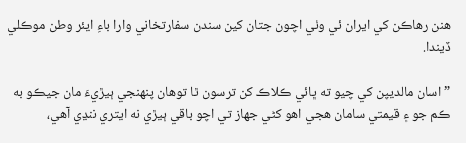هنن رهاڪن کي ايران ئي وٺي اچون جتان کين سندن سفارتخاني وارا باءِ ايئر وطن موڪلي ڏيندا.

” اسان مالديپن کي چيو ته ڀائي ڪلاڪ کن ترسون ٿا توهان پنهنجي ٻيڙيءَ مان جيڪو به ڪم جو ۽ قيمتي سامان هجي اهو کڻي جهاز تي اچو باقي ٻيڙي نه ايتري ننڍي آهي،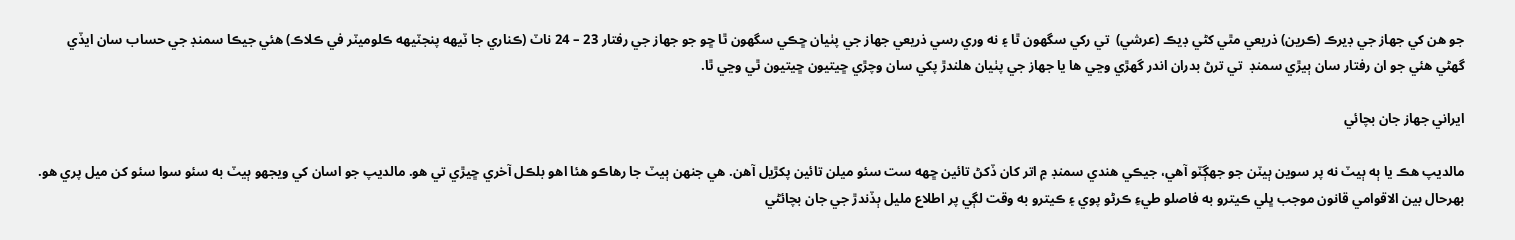جو هن کي جهاز جي ڊيرڪ (ڪرين) ذريعي مٿي کڻي ڊيڪ (عرشي)  تي رکي سگهون ٿا ۽ نه وري رسي ذريعي جهاز جي پٺيان ڇڪي سگهون ٿا ڇو جو جهاز جي رفتار 23 – 24 ناٽ (ڪناري جا ٽيهه پنجٽيهه ڪلوميٽر في ڪلاڪ) هئي جيڪا سمنڊ جي حساب سان ايڏي گهڻي هئي جو ان رفتار سان ٻيڙي سمنڊ  تي ترڻ بدران اندر گهڙي وڃي ها يا جهاز جي پٺيان هلندڙ پکي سان وچڙي ڇيتيون ڇيتيون ٿي وڃي ٿا.

ايراني جهاز جان بچائي

مالديپ هڪ يا ٻه ٻيٽ نه پر سوين ٻيٽن جو جهڳٽو آهي، جيڪي هندي سمنڊ ۾ اتر کان ڏکڻ تائين ڇهه ست سئو ميلن تائين پکڙيل آهن. هي جنهن ٻيٽ جا رهاڪو هئا اهو بلڪل آخري ڇيڙي تي هو. مالديپ جو اسان کي ويجهو ٻيٽ به سئو سوا سئو کن ميل پري هو. بهرحال بين الاقوامي قانون موجب ڀلي ڪيترو به فاصلو طيءِ ڪرڻو پوي ۽ ڪيترو به وقت لڳي پر اطلاع مليل ٻڏندڙ جي جان بچائڻي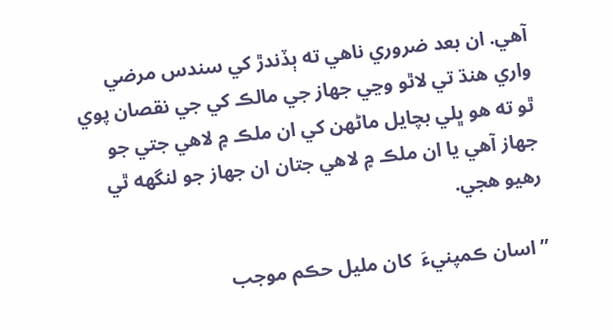آهي. ان بعد ضروري ناهي ته ٻڏندڙ کي سندس مرضي واري هنڌ تي لاٿو وڃي جهاز جي مالڪ کي جي نقصان پوي ٿو ته هو ڀلي بچايل ماڻهن کي ان ملڪ ۾ لاهي جتي جو جهاز آهي يا ان ملڪ ۾ لاهي جتان ان جهاز جو لنگهه ٿي رهيو هجي.

” اسان ڪمپنيءَ  کان مليل حڪم موجب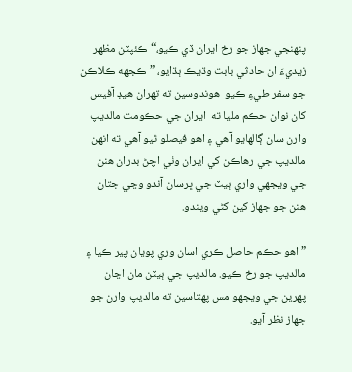پنهنجي جهاز جو رخ ايران ڏي ڪيو،“ ڪئپٽن مظهر زيديءَ ان حادثي بابت وڌيڪ ٻڌايو، ” ڪجهه ڪلاڪن جو سفر طيءِ ڪيو  هوندوسين ته تهران هيڊ آفيس کان نوان حڪم مليا ته  ايران جي حڪومت مالديپ وارن سان ڳالهايو آهي ۽ اهو فيصلو ٿيو آهي ته انهن مالديپ جي رهاڪن کي ايران وٺي اچڻ بدران هنن جي ويجهي واري ٻيٽ جي ڀرسان آندو وڃي جتان هنن جو جهاز کين کڻي ويندو.

” اهو حڪم حاصل ڪري اسان وري پويان پير ڪيا ۽ مالديپ جو رخ ڪيو. مالديپ جي ٻيٽن مان اڃان پهرين جي ويجهو مس پهتاسين ته مالديپ وارن جو جهاز نظر آيو.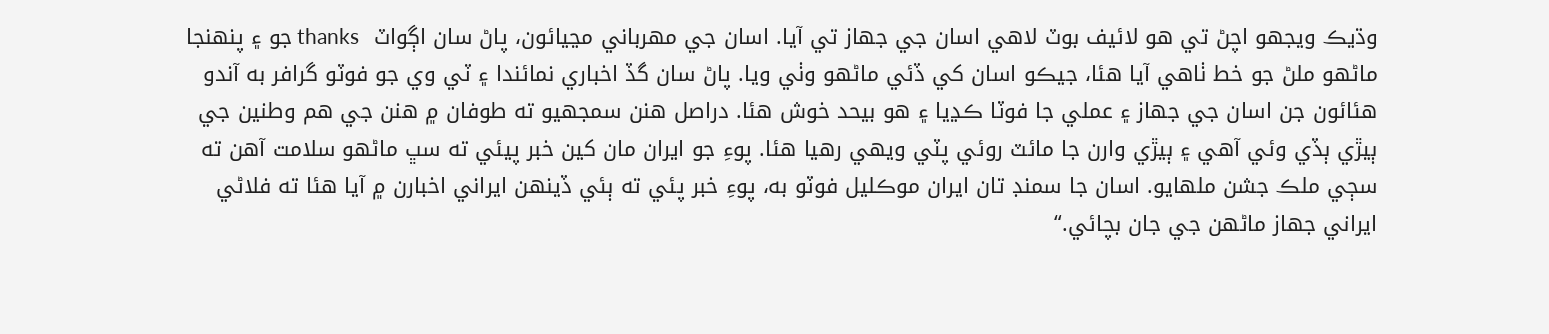وڌيڪ ويجهو اچڻ تي هو لائيف بوٽ لاهي اسان جي جهاز تي آيا. اسان جي مهرباني مڃيائون، پاڻ سان اڳواٽ  thanks جو ۽ پنهنجا ماڻهو ملڻ جو خط ٺاهي آيا هئا، جيڪو اسان کي ڏئي ماڻهو وٺي ويا. پاڻ سان گڏ اخباري نمائندا ۽ ٽي وي جو فوٽو گرافر به آندو هئائون جن اسان جي جهاز ۽ عملي جا فوٽا ڪڍيا ۽ هو بيحد خوش هئا. دراصل هنن سمجهيو ته طوفان ۾ هنن جي هم وطنين جي ٻيڙي ٻڏي وئي آهي ۽ ٻيڙي وارن جا مائٽ روئي پٽي ويهي رهيا هئا. پوءِ جو ايران مان کين خبر پيئي ته سڀ ماڻهو سلامت آهن ته سڄي ملڪ جشن ملهايو. اسان جا سمنڊ تان ايران موڪليل فوٽو به، پوءِ خبر پئي ته ٻئي ڏينهن ايراني اخبارن ۾ آيا هئا ته فلاڻي ايراني جهاز ماڻهن جي جان بچائي.“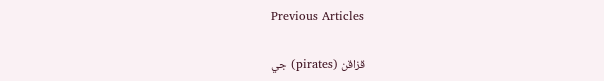Previous Articles

قزاقن (pirates) جي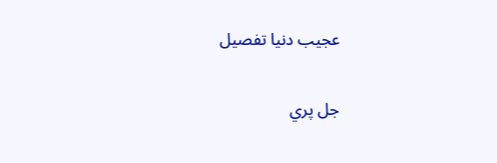عجيب دنيا تفصيل

جل پري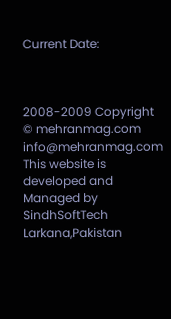Current Date:



2008-2009 Copyright © mehranmag.com info@mehranmag.com
This website is developed and Managed by
SindhSoftTech Larkana,Pakistan